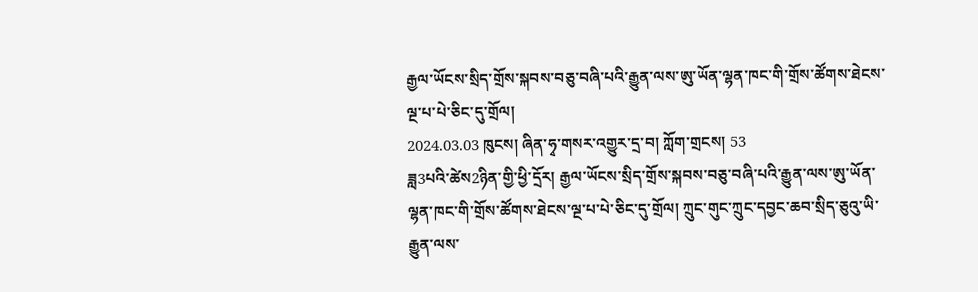རྒྱལ་ཡོངས་སྲིད་གྲོས་སྐབས་བཅུ་བཞི་པའི་རྒྱུན་ལས་ཨུ་ཡོན་ལྷན་ཁང་གི་གྲོས་ཚོགས་ཐེངས་ལྔ་པ་པེ་ཅིང་དུ་གྲོལ།
2024.03.03 ཁུངས། ཞིན་ཧྭ་གསར་འགྱུར་དྲ་བ། ཀློག་གྲངས། 53
ཟླ3པའི་ཚེས2ཉིན་གྱི་ཕྱི་དྲོར། རྒྱལ་ཡོངས་སྲིད་གྲོས་སྐབས་བཅུ་བཞི་པའི་རྒྱུན་ལས་ཨུ་ཡོན་ལྷན་ཁང་གི་གྲོས་ཚོགས་ཐེངས་ལྔ་པ་པེ་ཅིང་དུ་གྲོལ། ཀྲུང་གུང་ཀྲུང་དབྱང་ཆབ་སྲིད་ཅུའུ་ཡི་རྒྱུན་ལས་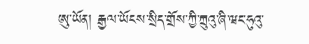ཨུ་ཡོན། རྒྱལ་ཡོངས་སྲིད་གྲོས་ཀྱི་ཀྲུའུ་ཞི་ཝང་ཧུའུ་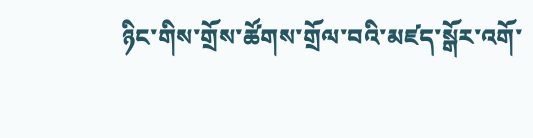ཉིང་གིས་གྲོས་ཚོགས་གྲོལ་བའི་མཛད་སྒོར་འགོ་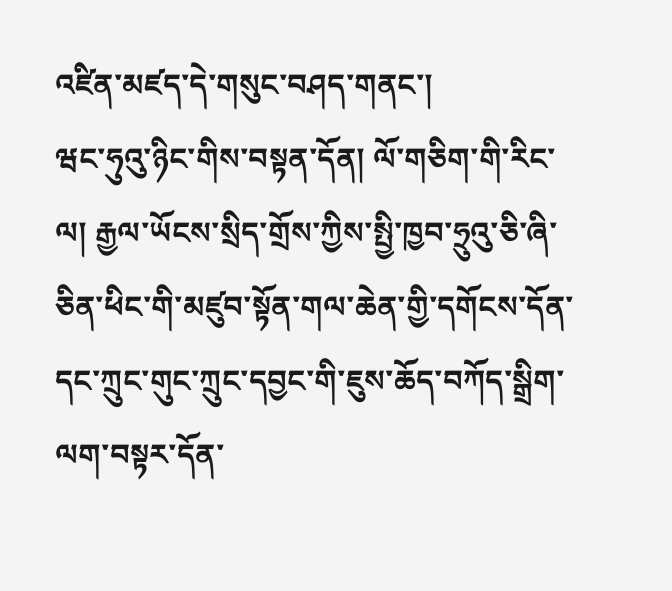འཛིན་མཛད་དེ་གསུང་བཤད་གནང་།
ཝང་ཧུའུ་ཉིང་གིས་བསྟན་དོན། ལོ་གཅིག་གི་རིང་ལ། རྒྱལ་ཡོངས་སྲིད་གྲོས་ཀྱིས་སྤྱི་ཁྱབ་ཧྲུའུ་ཅི་ཞི་ཅིན་ཕིང་གི་མཛུབ་སྟོན་གལ་ཆེན་གྱི་དགོངས་དོན་དང་ཀྲུང་གུང་ཀྲུང་དབྱང་གི་ཇུས་ཆོད་བཀོད་སྒྲིག་ལག་བསྟར་དོན་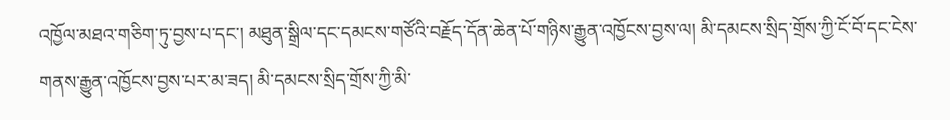འཁྱོལ་མཐའ་གཅིག་ཏུ་བྱས་པ་དང་། མཐུན་སྒྲིལ་དང་དམངས་གཙོའི་བརྗོད་དོན་ཆེན་པོ་གཉིས་རྒྱུན་འཁྱོངས་བྱས་ལ། མི་དམངས་སྲིད་གྲོས་ཀྱི་ངོ་བོ་དང་ངེས་གནས་རྒྱུན་འཁྱོངས་བྱས་པར་མ་ཟད། མི་དམངས་སྲིད་གྲོས་ཀྱི་མི་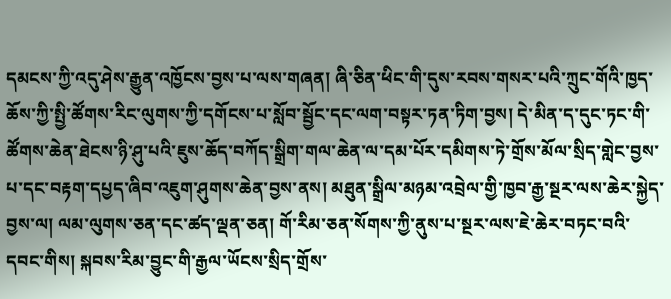དམངས་ཀྱི་འདུ་ཤེས་རྒྱུན་འཁྱོངས་བྱས་པ་ལས་གཞན། ཞི་ཅིན་ཕིང་གི་དུས་རབས་གསར་པའི་ཀྲུང་གོའི་ཁྱད་ཆོས་ཀྱི་སྤྱི་ཚོགས་རིང་ལུགས་ཀྱི་དགོངས་པ་སློབ་སྦྱོང་དང་ལག་བསྟར་ཏན་ཏིག་བྱས། དེ་མིན་ད་དུང་ཏང་གི་ཚོགས་ཆེན་ཐེངས་ཉི་ཤུ་པའི་ཇུས་ཆོད་བཀོད་སྒྲིག་གལ་ཆེན་ལ་དམ་པོར་དམིགས་ཏེ་གྲོས་མོལ་སྲིད་གླེང་བྱས་པ་དང་བརྟག་དཔྱད་ཞིབ་འཇུག་ཤུགས་ཆེན་བྱས་ནས། མཐུན་སྒྲིལ་མཉམ་འབྲེལ་གྱི་ཁྱབ་རྒྱ་སྔར་ལས་ཆེར་སྐྱེད་བྱས་ལ། ལམ་ལུགས་ཅན་དང་ཚད་ལྡན་ཅན། གོ་རིམ་ཅན་སོགས་ཀྱི་ནུས་པ་སྔར་ལས་ཇེ་ཆེར་བཏང་བའི་དབང་གིས། སྐབས་རིམ་བྱུང་གི་རྒྱལ་ཡོངས་སྲིད་གྲོས་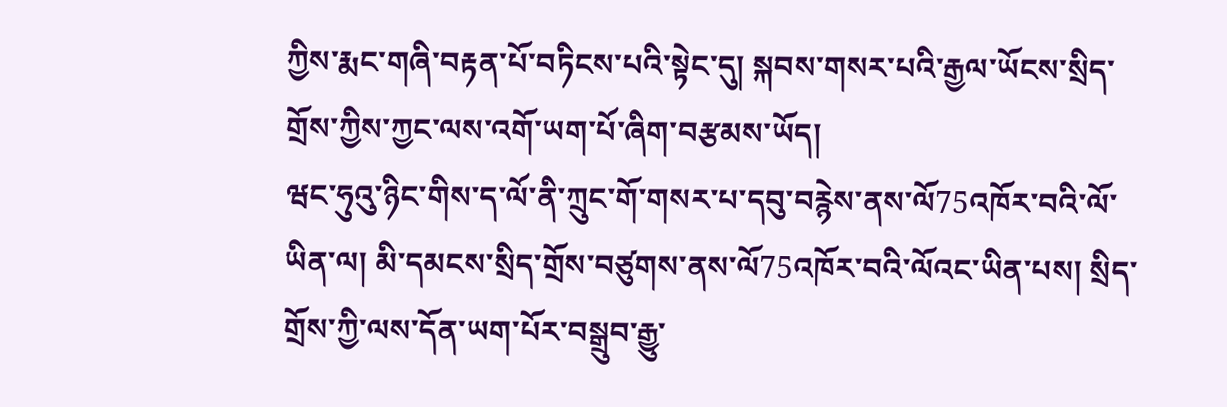ཀྱིས་རྨང་གཞི་བརྟན་པོ་བཏིངས་པའི་སྟེང་དུ། སྐབས་གསར་པའི་རྒྱལ་ཡོངས་སྲིད་གྲོས་ཀྱིས་ཀྱང་ལས་འགོ་ཡག་པོ་ཞིག་བརྩམས་ཡོད།
ཝང་ཧུའུ་ཉིང་གིས་ད་ལོ་ནི་ཀྲུང་གོ་གསར་པ་དབུ་བརྙེས་ནས་ལོ75འཁོར་བའི་ལོ་ཡིན་ལ། མི་དམངས་སྲིད་གྲོས་བཙུགས་ནས་ལོ75འཁོར་བའི་ལོའང་ཡིན་པས། སྲིད་གྲོས་ཀྱི་ལས་དོན་ཡག་པོར་བསྒྲུབ་རྒྱུ་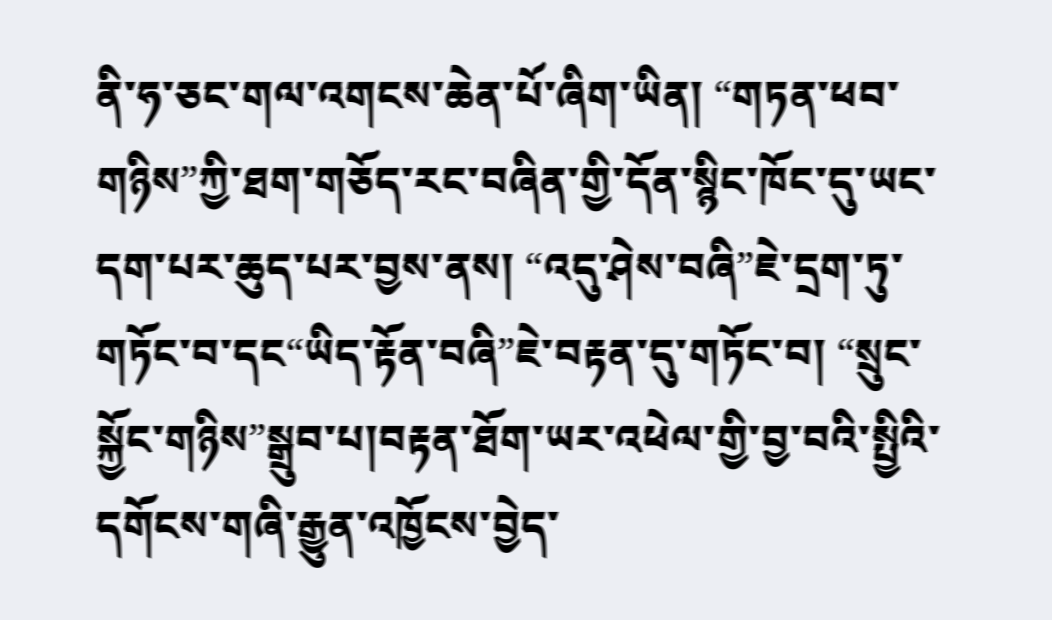ནི་ཧ་ཅང་གལ་འགངས་ཆེན་པོ་ཞིག་ཡིན། “གཏན་ཕབ་གཉིས”ཀྱི་ཐག་གཅོད་རང་བཞིན་གྱི་དོན་སྙིང་ཁོང་དུ་ཡང་དག་པར་ཆུད་པར་བྱས་ནས། “འདུ་ཤེས་བཞི”ཇེ་དྲག་ཏུ་གཏོང་བ་དང“ཡིད་རྟོན་བཞི”ཇེ་བརྟན་དུ་གཏོང་བ། “སྲུང་སྐྱོང་གཉིས”སྒྲུབ་པ།བརྟན་ཐོག་ཡར་འཕེལ་གྱི་བྱ་བའི་སྤྱིའི་དགོངས་གཞི་རྒྱུན་འཁྱོངས་བྱེད་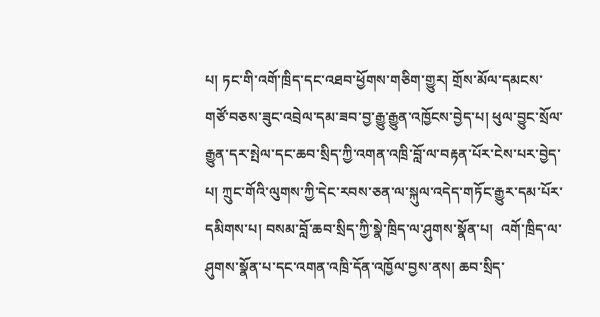པ། ཏང་གི་འགོ་ཁྲིད་དང་འཐབ་ཕྱོགས་གཅིག་གྱུར། གྲོས་མོལ་དམངས་གཙོ་བཅས་ཟུང་འབྲེལ་དམ་ཟབ་བྱ་རྒྱུ་རྒྱུན་འཁྱོངས་བྱེད་པ། ཕུལ་བྱུང་སྲོལ་རྒྱུན་དར་སྤེལ་དང་ཆབ་སྲིད་ཀྱི་འགན་འཁྲི་བློ་ལ་བརྟན་པོར་ངེས་པར་བྱེད་པ། ཀྲུང་གོའི་ལུགས་ཀྱི་དེང་རབས་ཅན་ལ་སྐུལ་འདེད་གཏོང་རྒྱུར་དམ་པོར་དམིགས་པ། བསམ་བློ་ཆབ་སྲིད་ཀྱི་སྣེ་ཁྲིད་ལ་ཤུགས་སྣོན་པ།  འགོ་ཁྲིད་ལ་ཤུགས་སྣོན་པ་དང་འགན་འཁྲི་དོན་འཁྱོལ་བྱས་ནས། ཆབ་སྲིད་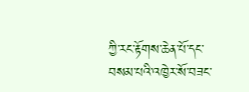ཀྱི་རང་རྟོགས་ཆེན་པོ་དང་བསམ་པའི་འཁྱེར་སོ་བཟང་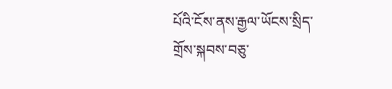པོའི་ངོས་ནས་རྒྱལ་ཡོངས་སྲིད་གྲོས་སྐབས་བཅུ་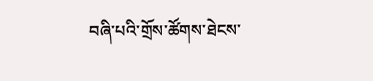བཞི་པའི་གྲོས་ཚོགས་ཐེངས་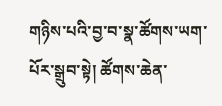གཉིས་པའི་བྱ་བ་སྣ་ཚོགས་ཡག་པོར་སྒྲུབ་སྟེ། ཚོགས་ཆེན་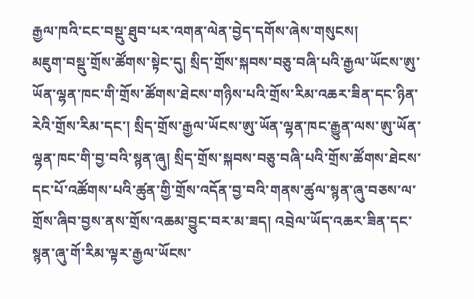རྒྱལ་ཁའི་ངང་བསྡུ་ཐུབ་པར་འགན་ལེན་བྱེད་དགོས་ཞེས་གསུངས།
མཇུག་བསྡུ་གྲོས་ཚོགས་སྟེང་དུ། སྲིད་གྲོས་སྐབས་བཅུ་བཞི་པའི་རྒྱལ་ཡོངས་ཨུ་ཡོན་ལྷན་ཁང་གི་གྲོས་ཚོགས་ཐེངས་གཉིས་པའི་གྲོས་རིམ་འཆར་ཟིན་དང་ཉིན་རེའི་གྲོས་རིམ་དང་། སྲིད་གྲོས་རྒྱལ་ཡོངས་ཨུ་ཡོན་ལྷན་ཁང་རྒྱུན་ལས་ཨུ་ཡོན་ལྷན་ཁང་གི་བྱ་བའི་སྙན་ཞུ། སྲིད་གྲོས་སྐབས་བཅུ་བཞི་པའི་གྲོས་ཚོགས་ཐེངས་དང་པོ་འཚོགས་པའི་ཚུན་གྱི་གྲོས་འདོན་བྱ་བའི་གནས་ཚུལ་སྙན་ཞུ་བཅས་ལ་གྲོས་ཞིབ་བྱས་ནས་གྲོས་འཆམ་བྱུང་བར་མ་ཟད། འབྲེལ་ཡོད་འཆར་ཟིན་དང་སྙན་ཞུ་གོ་རིམ་ལྟར་རྒྱལ་ཡོངས་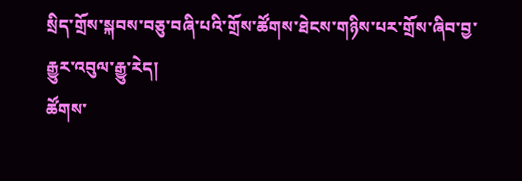སྲིད་གྲོས་སྐབས་བཅུ་བཞི་པའི་གྲོས་ཚོགས་ཐེངས་གཉིས་པར་གྲོས་ཞིབ་བྱ་རྒྱུར་འབུལ་རྒྱུ་རེད།
ཚོགས་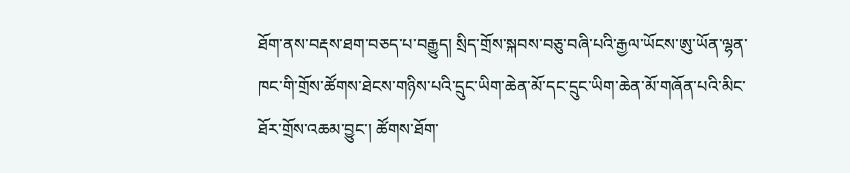ཐོག་ནས་བརྡས་ཐག་བཅད་པ་བརྒྱུད། སྲིད་གྲོས་སྐབས་བཅུ་བཞི་པའི་རྒྱལ་ཡོངས་ཨུ་ཡོན་ལྷན་ཁང་གི་གྲོས་ཚོགས་ཐེངས་གཉིས་པའི་དྲུང་ཡིག་ཆེན་མོ་དང་དྲུང་ཡིག་ཆེན་མོ་གཞོན་པའི་མིང་ཐོར་གྲོས་འཆམ་བྱུང་། ཚོགས་ཐོག་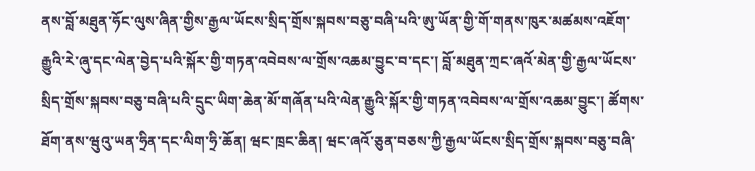ནས་བློ་མཐུན་ཧོང་ལུས་ཞིན་གྱིས་རྒྱལ་ཡོངས་སྲིད་གྲོས་སྐབས་བཅུ་བཞི་པའི་ཨུ་ཡོན་གྱི་གོ་གནས་ཁུར་མཚམས་འཇོག་རྒྱུའི་རེ་ཞུ་དང་ལེན་བྱེད་པའི་སྐོར་གྱི་གཏན་འབེབས་ལ་གྲོས་འཆམ་བྱུང་བ་དང་། བློ་མཐུན་ཀྲང་ཞའོ་མེན་གྱི་རྒྱལ་ཡོངས་སྲིད་གྲོས་སྐབས་བཅུ་བཞི་པའི་དྲུང་ཡིག་ཆེན་མོ་གཞོན་པའི་ལེན་རྒྱུའི་སྐོར་གྱི་གཏན་འབེབས་ལ་གྲོས་འཆམ་བྱུང་། ཚོགས་ཐོག་ནས་ཝུའུ་ཡན་ཧྲིན་དང་ལིག་ཧྲི་ཆོན། ཝང་ཁྲང་ཆིན། ཝང་ཞའོ་ཅུན་བཅས་ཀྱི་རྒྱལ་ཡོངས་སྲིད་གྲོས་སྐབས་བཅུ་བཞི་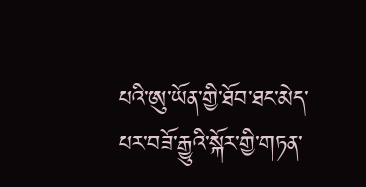པའི་ཨུ་ཡོན་གྱི་ཐོབ་ཐང་མེད་པར་བཟོ་རྒྱུའི་སྐོར་གྱི་གཏན་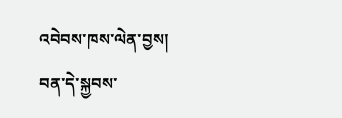འབེབས་ཁས་ལེན་བྱས།
བན་དེ་སྐྱབས་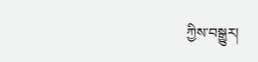ཀྱིས་བསྒྱུར།